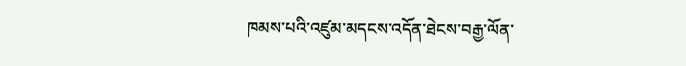ཁམས་པའི་འཛུམ་མདངས་འདོན་ཐེངས་བརྒྱ་ལོན་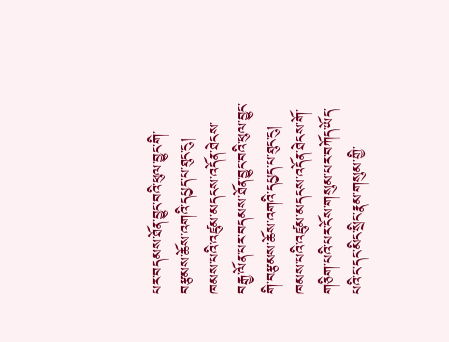པར་བདམས་ཐོན་བྱུང་བའི་ཕུལ་བྱུང་གི་བརྩམས་ཆོས་འགའི་དཔྱད་པ་ཐུང་ངུ།
ཁམས་པའི་འཛུམ་མདངས་འདོན་ཐེངས་བརྒྱ་ལོན་པར་བདམས་ཐོན་བྱུང་བའི་ཕུལ་བྱུང་གི་བརྩམས་ཆོས་འགའི་དཔྱད་པ་ཐུང་ངུ།
ཁམས་པའི་འཛུམ་མདངས་འདོན་ཐེངས་གོ་གཅིག་པའི་པར་ངོས་གསུམ་པར་བཀོད་ཡོད་པའི་ང་དང་མིང་སྲིང་རྣམ་གསུམ་གྱི་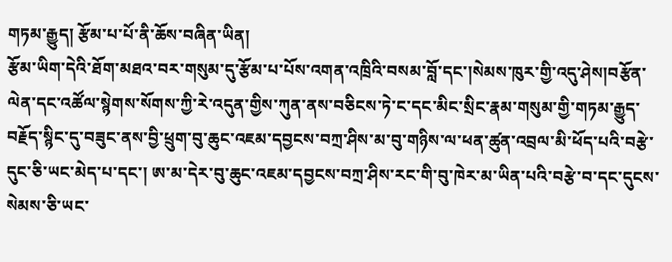གཏམ་རྒྱུད། རྩོམ་པ་པོ་ནི་ཆོས་བཞིན་ཡིན།
རྩོམ་ཡིག་དེའི་ཐོག་མཐའ་བར་གསུམ་དུ་རྩོམ་པ་པོས་འགན་འཁྲིའི་བསམ་བློ་དང་།སེམས་ཁུར་གྱི་འདུ་ཤེས།བརྩོན་ལེན་དང་འཚོལ་སྙེགས་སོགས་ཀྱི་རེ་འདུན་གྱིས་ཀུན་ནས་བཅིངས་ཏེ་ང་དང་མིང་སྲིང་རྣམ་གསུམ་གྱི་གཏམ་རྒྱུད་བརྗོད་སྙིང་དུ་བཟུང་ནས་བྱི་ཕྲུག་བུ་ཆུང་འཇམ་དབྱངས་བཀྲ་ཤིས་མ་བུ་གཉིས་ལ་ཕན་ཚུན་འབྲལ་མི་ཕོད་པའི་བརྩེ་དུང་ཅི་ཡང་མེད་པ་དང་། ཨ་མ་དེར་བུ་ཆུང་འཇམ་དབྱངས་བཀྲ་ཤིས་རང་གི་བུ་ཁེར་མ་ཡིན་པའི་བརྩེ་བ་དང་དུངས་སེམས་ཅི་ཡང་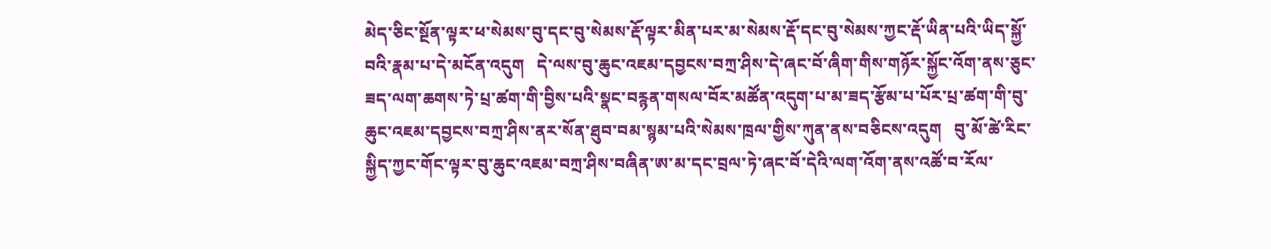མེད་ཅིང་སྔོན་ལྟར་ཕ་སེམས་བུ་དང་བུ་སེམས་རྡོ་ལྟར་མིན་པར་མ་སེམས་རྡོ་དང་བུ་སེམས་ཀྱང་རྡོ་ཡིན་པའི་ཡིད་སྐྱོ་བའི་རྣམ་པ་དེ་མངོན་འདུག   དེ་ལས་བུ་ཆུང་འཇམ་དབྱངས་བཀྲ་ཤིས་དེ་ཞང་བོ་ཞིག་གིས་གཉོར་སྐྱོང་འོག་ནས་ཅུང་ཟད་ལག་ཆགས་ཏེ་པྲ་ཚག་གི་བྱིས་པའི་སྣང་བརྙན་གསལ་བོར་མཚོན་འདུག་པ་མ་ཟད་རྩོམ་པ་པོར་པྲ་ཚག་གི་བུ་ཆུང་འཇམ་དབྱངས་བཀྲ་ཤིས་ནར་སོན་ཐུབ་བམ་སྙམ་པའི་སེམས་ཁྲལ་གྱིས་ཀུན་ནས་བཅིངས་འདུག   བུ་མོ་ཚེ་རིང་སྐྱིད་ཀྱང་གོང་ལྟར་བུ་ཆུང་འཇམ་བཀྲ་ཤིས་བཞིན་ཨ་མ་དང་བྲལ་ཏེ་ཞང་བོ་དེའི་ལག་འོག་ནས་འཚོ་བ་རོལ་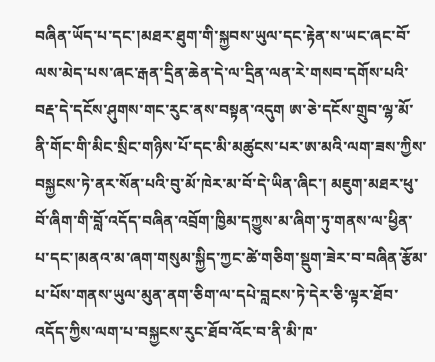བཞིན་ཡོད་པ་དང་།མཐར་ཐུག་གི་སྐྱབས་ཡུལ་དང་རྟེན་ས་ཡང་ཞང་བོ་ལས་མེད་པས་ཞང་རྒན་དྲིན་ཆེན་དེ་ལ་དྲིན་ལན་རེ་གསབ་དགོས་པའི་བརྡ་དེ་དངོས་ཤུགས་གང་རུང་ནས་བསྟན་འདུག ཨ་ཅེ་དངོས་གྲུབ་ལྷ་མོ་ནི་གོང་གི་མིང་སྲིང་གཉིས་པོ་དང་མི་མཚུངས་པར་ཨ་མའི་ལག་ཟས་ཀྱིས་བསྐྱངས་ཏེ་ནར་སོན་པའི་བུ་མོ་ཁེར་མ་བོ་དེ་ཡིན་ཞིང་། མཇུག་མཐར་ཕུ་བོ་ཞིག་གི་བློ་འདོད་བཞིན་འབྲོག་ཁྱིམ་དཀྱུས་མ་ཞིག་ཏུ་གནས་ལ་ཕྱིན་པ་དང་།མནའ་མ་ཞག་གསུམ་སྐྱིད་ཀྱང་ཚེ་གཅིག་སྡུག་ཟེར་བ་བཞིན་རྩོམ་པ་པོས་གནས་ཡུལ་མུན་ནག་ཅིག་ལ་དཔེ་བླངས་ཏེ་དེར་ཅི་ལྟར་ཐོབ་འདོད་ཀྱིས་ལག་པ་བསྐྱངས་རུང་ཐོབ་འོང་བ་ནི་མི་ཁ་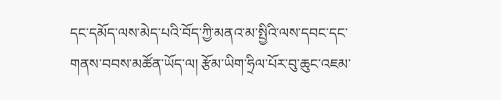དང་དམོད་ལས་མེད་པའི་བོད་ཀྱི་མནའ་མ་སྤྱིའི་ལས་དབང་དང་གནས་བབས་མཚོན་ཡོད་ལ། རྩོམ་ཡིག་ཧྲིལ་པོར་བུ་ཆུང་འཇམ་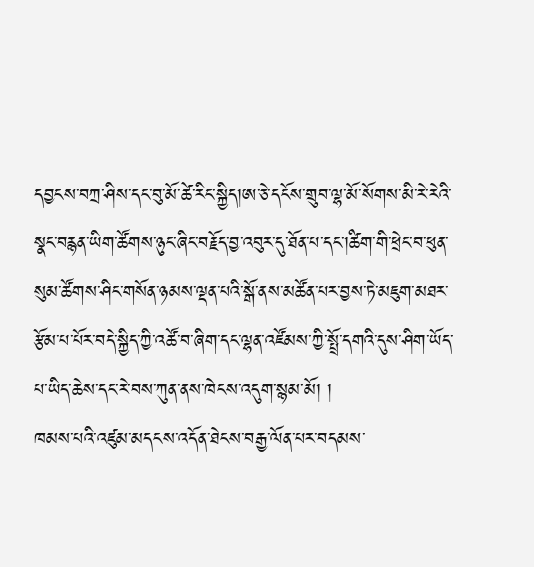དབྱངས་བཀྲ་ཤིས་དང་བུ་མོ་ཚེ་རིང་སྐྱིད།ཨ་ཅེ་དངོས་གྲུབ་ལྷ་མོ་སོགས་མི་རེ་རེའི་སྣང་བརྙན་ཡིག་ཚོགས་ཉུང་ཞིང་བརྗོད་བྱ་འབུར་དུ་ཐོན་པ་དང་།ཚིག་གི་ཕྲེང་བ་ཕུན་སུམ་ཚོགས་ཤིང་གསོན་ཉམས་ལྡན་པའི་སྒོ་ནས་མཚོན་པར་བྱས་ཏེ་མཇུག་མཐར་རྩོམ་པ་པོར་བདེ་སྐྱིད་ཀྱི་འཚོ་བ་ཞིག་དང་ལྷན་འཛོམས་ཀྱི་སྤྲོ་དགའི་དུས་ཤིག་ཡོད་པ་ཡིད་ཆེས་དང་རེ་བས་ཀུན་ནས་ཁེངས་འདུག་སྙམ་མོ། །
ཁམས་པའི་འཛུམ་མདངས་འདོན་ཐེངས་བརྒྱ་ལོན་པར་བདམས་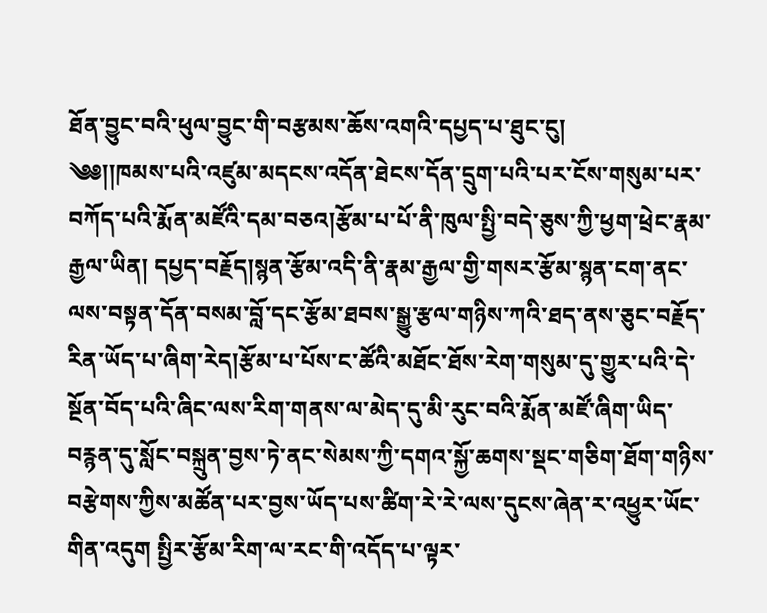ཐོན་བྱུང་བའི་ཕུལ་བྱུང་གི་བརྩམས་ཆོས་འགའི་དཔྱད་པ་ཐུང་ངུ།
༄༅།།ཁམས་པའི་འཛུམ་མདངས་འདོན་ཐེངས་དོན་དྲུག་པའི་པར་ངོས་གསུམ་པར་བཀོད་པའི་རྨོན་མཛོའི་དམ་བཅའ།རྩོམ་པ་པོ་ནི་ཁུལ་སྤྱི་བདེ་ཅུས་ཀྱི་ཕྱག་ཕྲེང་རྣམ་རྒྱལ་ཡིན། དཔྱད་བརྗོད།སྙན་རྩོམ་འདི་ནི་རྣམ་རྒྱལ་གྱི་གསར་རྩོམ་སྙན་ངག་ནང་ལས་བསྟན་དོན་བསམ་བློ་དང་རྩོམ་ཐབས་སྒྱུ་རྩལ་གཉིས་ཀའི་ཐད་ནས་ཅུང་བརྗོད་རིན་ཡོད་པ་ཞིག་རེད།རྩོམ་པ་པོས་ང་ཚོའི་མཐོང་ཐོས་རེག་གསུམ་དུ་གྱུར་པའི་དེ་སྔོན་བོད་པའི་ཞིང་ལས་རིག་གནས་ལ་མེད་དུ་མི་རུང་བའི་རྨོན་མཛོ་ཞིག་ཡིད་བརྙན་དུ་སློང་བསྐྲུན་བྱས་ཏེ་ནང་སེམས་ཀྱི་དགའ་སྐྱོ་ཆགས་སྡང་གཅིག་ཐོག་གཉིས་བརྩེགས་ཀྱིས་མཚོན་པར་བྱས་ཡོད་པས་ཚིག་རེ་རེ་ལས་དུངས་ཞེན་ར་འཕྱུར་ཡོང་གིན་འདུག སྤྱིར་རྩོམ་རིག་ལ་རང་གི་འདོད་པ་ལྟར་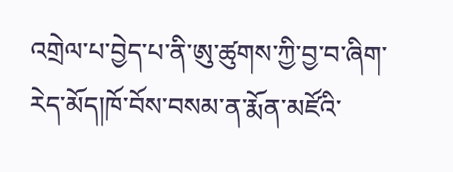འགྲེལ་པ་བྱེད་པ་ནི་ཨུ་ཚུགས་ཀྱི་བྱ་བ་ཞིག་རེད་མོད།ཁོ་བོས་བསམ་ན་རྨོན་མཛོའི་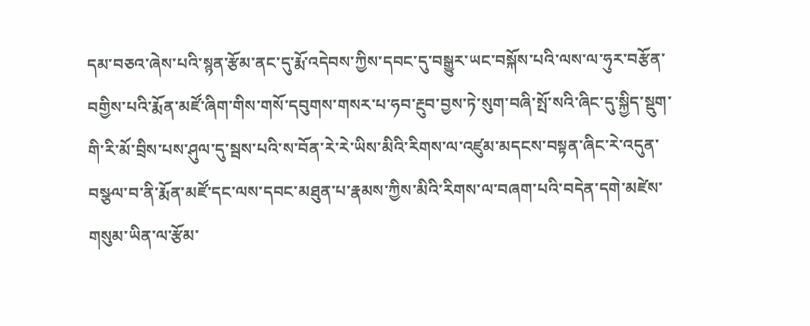དམ་བཅའ་ཞེས་པའི་སྙན་རྩོམ་ནང་དུ་རྨོ་འདེབས་ཀྱིས་དབང་དུ་བསྒྱུར་ཡང་བསྐོས་པའི་ལས་ལ་ཧུར་བརྩོན་བགྱིས་པའི་རྨོན་མཛོ་ཞིག་གིས་གསོ་དབུགས་གསར་པ་ཧབ་རྔུབ་བྱས་ཏེ་སུག་བཞི་སྤོ་སའི་ཞིང་དུ་སྐྱིད་སྡུག་གི་རི་མོ་བྲིས་པས་ཤུལ་དུ་སྦས་པའི་ས་བོན་རེ་རེ་ཡིས་མིའི་རིགས་ལ་འཛུམ་མདངས་བསྟན་ཞིང་རེ་འདུན་བསྩལ་བ་ནི་རྨོན་མཛོ་དང་ལས་དབང་མཐུན་པ་རྣམས་ཀྱིས་མིའི་རིགས་ལ་བཞག་པའི་བདེན་དགེ་མཛེས་གསུམ་ཡིན་ལ་རྩོམ་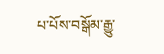པ་པོས་བསྒོམ་རྒྱུ་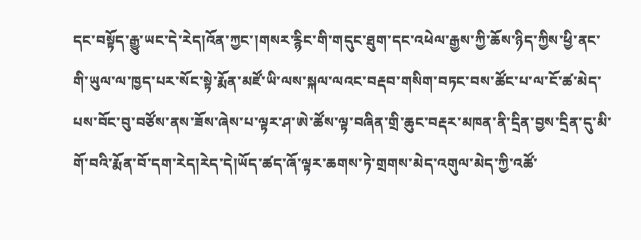དང་བསྟོད་རྒྱུ་ཡང་དེ་རེད།འོན་ཀྱང་།གསར་རྙིང་གི་གདུང་ཐུག་དང་འཕེལ་རྒྱས་ཀྱི་ཆོས་ཉིད་ཀྱིས་ཕྱི་ནང་གི་ཡུལ་ལ་ཁྱད་པར་སོང་སྟེ་རྨོན་མཛོ་ཡི་ལས་སྐལ་ལའང་བརྡབ་གསིག་བཏང་བས་ཚོང་པ་ལ་ངོ་ཚ་མེད་པས་བོང་བུ་བཙོས་ནས་ཟོས་ཞེས་པ་ལྟར་ཤ་ཨེ་ཚོས་ལྟ་བཞིན་གྲི་ཆུང་བརྡར་མཁན་ནི་དྲིན་བྱས་དྲིན་དུ་མི་གོ་བའི་རྨོན་བོ་དག་རེད།རེད་དེ།ཡོད་ཚད་ཞོ་ལྟར་ཆགས་ཏེ་གྲགས་མེད་འགུལ་མེད་ཀྱི་འཚོ་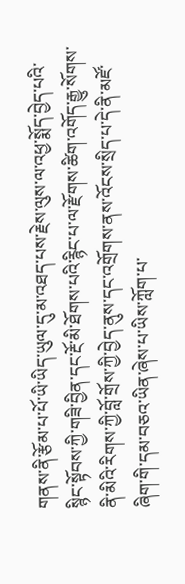གནས་ནི་རྩོམ་པ་པོ་ཡི་ཡིད་ཡུལ་དུ་མ་འཐད་པས་རྗེས་ལུས་ལ་འཕྱ་སྨོད་བྱེད་པའི་སྙིང་སྟོབས་ཀྱི་གཟི་བྱིན་དང་རྔོ་མི་ཐོགས་པའི་རྙིང་པ་ལ་རྫོགས་ཚིག་འགོད་རྒྱུ་སོགས་ནི་མིའི་རིགས་ཀྱི་བློ་གྲོས་ཀྱི་བྱེད་ནུས་དང་འགྲོགས་ནས་འོངས་སྲིད་པ་དེ་ནི་མཛོ་ཞིག་གི་དམ་བཅའ་ཡིན་ཞེས་པ་ཡིས་ཀློག་པ་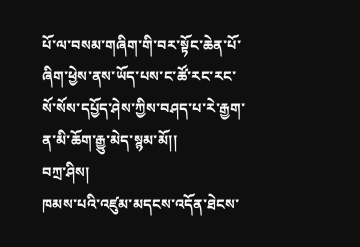པོ་ལ་བསམ་གཞིག་གི་བར་སྟོང་ཆེན་པོ་ཞིག་ཕྱེས་ནས་ཡོད་པས་ང་ཚོ་རང་རང་སོ་སོས་དཔྱོད་ཤེས་ཀྱིས་བཤད་པ་རེ་རྒྱག་ན་མི་ཆོག་རྒྱུ་མེད་སྙམ་མོ།།
བཀྲ་ཤིས།
ཁམས་པའི་འཛུམ་མདངས་འདོན་ཐེངས་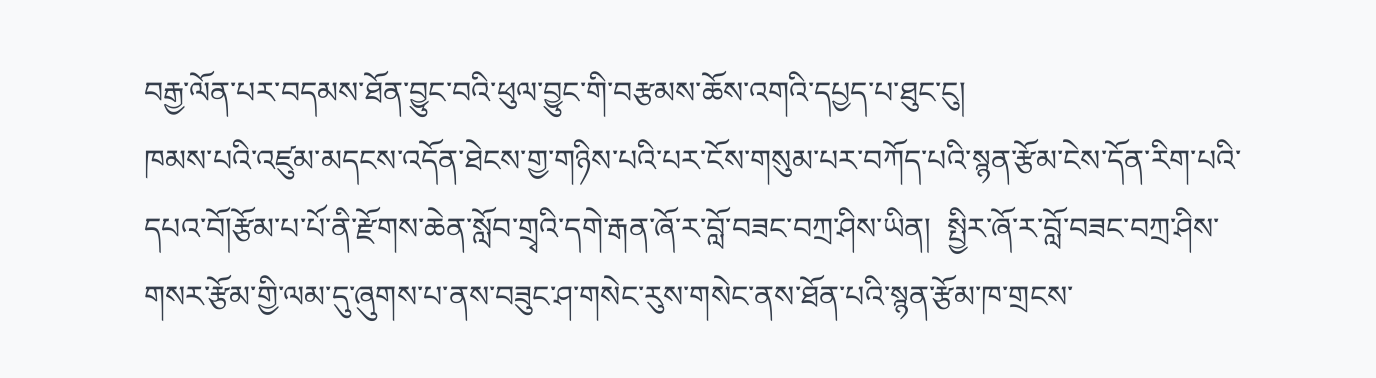བརྒྱ་ལོན་པར་བདམས་ཐོན་བྱུང་བའི་ཕུལ་བྱུང་གི་བརྩམས་ཆོས་འགའི་དཔྱད་པ་ཐུང་ངུ།
ཁམས་པའི་འཛུམ་མདངས་འདོན་ཐེངས་གྱ་གཉིས་པའི་པར་ངོས་གསུམ་པར་བཀོད་པའི་སྙན་རྩོམ་ངེས་དོན་རིག་པའི་དཔའ་བོ།རྩོམ་པ་པོ་ནི་རྫོགས་ཆེན་སློབ་གྲྭའི་དགེ་རྒན་ཞོ་ར་བློ་བཟང་བཀྲ་ཤིས་ཡིན།  སྤྱིར་ཞོ་ར་བློ་བཟང་བཀྲ་ཤིས་གསར་རྩོམ་གྱི་ལམ་དུ་ཞུགས་པ་ནས་བཟུང་ཤ་གསེང་རུས་གསེང་ནས་ཐོན་པའི་སྙན་རྩོམ་ཁ་གྲངས་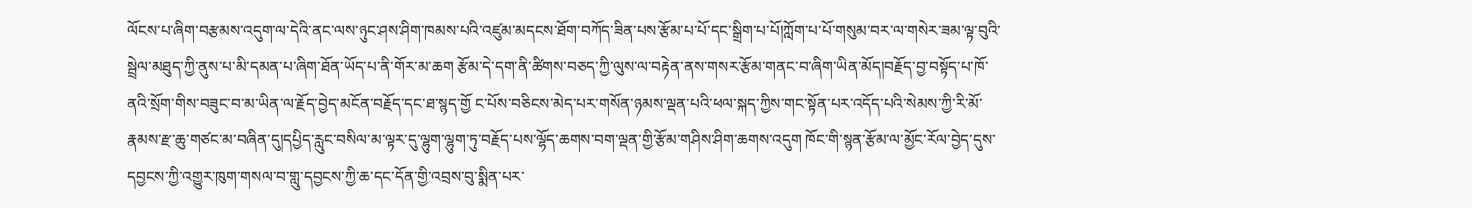ལོངས་པ་ཞིག་བརྩམས་འདུག་ལ་དེའི་ནང་ལས་ཉུང་ཤས་ཤིག་ཁམས་པའི་འཛུམ་མདངས་ཐོག་བཀོད་ཟིན་པས་རྩོམ་པ་པོ་དང་སྒྲིག་པ་པོ།ཀློག་པ་པོ་གསུམ་བར་ལ་གསེར་ཟམ་ལྟ་བུའི་སྦྲེལ་མཐུད་ཀྱི་ནུས་པ་མི་དམན་པ་ཞིག་ཐོན་ཡོད་པ་ནི་གོར་མ་ཆག རྩོམ་དེ་དག་ནི་ཚིགས་བཅད་ཀྱི་ལུས་ལ་བརྟེན་ནས་གསར་རྩོམ་གནང་བ་ཞིག་ཡིན་མོད།བརྗོད་བྱ་བསྟོད་པ་ཁོ་ནའི་སྲོག་གིས་བཟུང་བ་མ་ཡིན་ལ་རྗོད་བྱེད་མངོན་བརྗོད་དང་ཐ་སྙད་གྱོ ང་པོས་བཅིངས་མེད་པར་གསོན་ཉམས་ལྡན་པའི་ཕལ་སྐད་ཀྱིས་གང་སྟོན་པར་འདོད་པའི་སེམས་ཀྱི་རི་མོ་རྣམས་རྫ་ཆུ་གཙང་མ་བཞིན་དུ།དཔྱིད་རླུང་བསིལ་མ་ལྟར་དུ་ལྷུག་ལྷུག་ཏུ་བརྗོད་པས་ལྷོད་ཆགས་བག་ལྡན་གྱི་རྩོམ་གཤིས་ཤིག་ཆགས་འདུག ཁོང་གི་སྙན་རྩོམ་ལ་མྱོང་རོལ་བྱེད་དུས་དབྱངས་ཀྱི་འགྱུར་ཁུག་གསལ་བ་གླུ་དབྱངས་ཀྱི་ཆ་དང་དོན་གྱི་འབྲས་བུ་སྨིན་པར་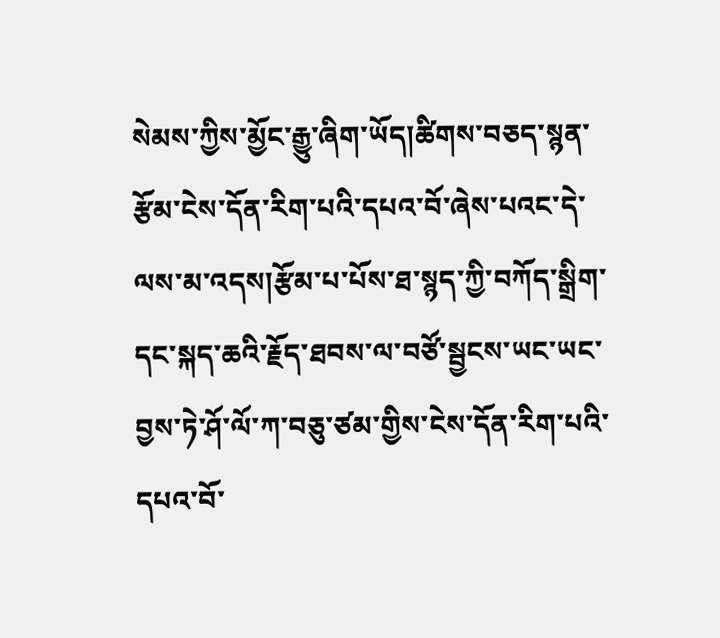སེམས་ཀྱིས་མྱོང་རྒྱུ་ཞིག་ཡོད།ཚིགས་བཅད་སྙན་རྩོམ་ངེས་དོན་རིག་པའི་དཔའ་བོ་ཞེས་པའང་དེ་ལས་མ་འདས།རྩོམ་པ་པོས་ཐ་སྙད་ཀྱི་བཀོད་སྒྲིག་དང་སྐད་ཆའི་རྗོད་ཐབས་ལ་བཙོ་སྦྱངས་ཡང་ཡང་བྱས་ཏེ་ཤོ་ལོ་ཀ་བཅུ་ཙམ་གྱིས་ངེས་དོན་རིག་པའི་དཔའ་བོ་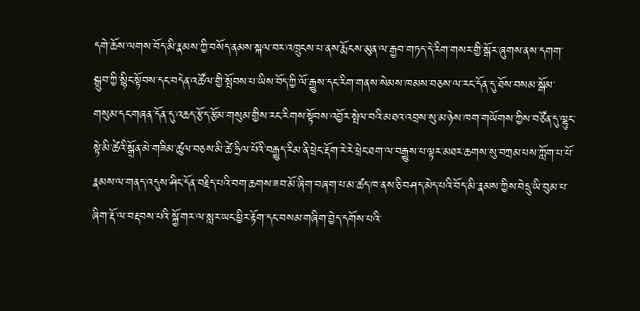དགེ་ཆོས་ལགས་བོད་མི་རྣམས་ཀྱི་བསོད་ནམས་སྐལ་བར་འཁྲུངས་པ་ནས་རྨོངས་མུན་ལ་རྒྱབ་གཏད་དེ་རིག་གསར་གྱི་སྒོར་ཞུགས་ནས་དགག་སྒྲུབ་ཀྱི་སྙིང་སྟོབས་དང་བདེན་འཚོལ་གྱི་སྤོབས་པ་ཡིས་བོད་ཀྱི་ལོ་རྒྱུས་དང་རིག་གནས་སེམས་ཁམས་བཅས་ལ་རང་དོན་དུ་ཐོས་བསམ་སྒོམ་གསུམ་དང་གཞན་དོན་དུ་འཆད་རྩོད་རྩོམ་གསུམ་གྱིས་རང་རིགས་སྟོབས་འབྱོར་སྤེལ་བའི་མཐའ་འབྲས་སུ་མ་ཉེས་ཁག་གཡོགས་ཀྱིས་བཙོན་དུ་ལྷུང་སྟེ་མི་ཚེའི་སྒྲོན་མེ་གཟིམ་ཚུལ་བཅས་མི་ཚེ་ཧྲིལ་པོའི་བརྒྱུད་རིམ་ནི་ཕྲེང་རྡོག་རེ་རེ་ཕྲེང་ཐག་ལ་བརྒྱུས་པ་ལྟར་མཐར་ཆགས་སུ་བཀྲམ་པས་ཀློག་པ་པོ་རྣམས་ལ་གནད་འདུས་ཤིང་དོན་བརྗིད་པའི་བག་ཆགས་ཟབ་མོ་ཞིག་བཞག་པ་མ་ཚད་ཁ་ནས་ཅི་བཤད་མེད་པའི་བོད་མི་རྣམས་ཀྱིས་བེདྲུ་ཡི་བུམ་པ་ཞིག་རྡོ་ལ་བརྡབས་པའི་སྐྱོ་གར་ལ་སླར་ཡང་ཕྱིར་རྟོག་དང་བསམ་གཞིག་བྱེད་དགོས་པའི་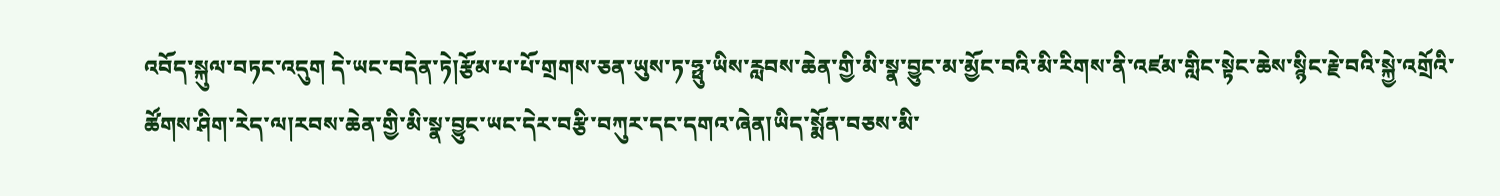འབོད་སྐུལ་བཏང་འདུག དེ་ཡང་བདེན་ཏེ།རྩོམ་པ་པོ་གྲགས་ཅན་ཡུས་ཏ་ཧྥུ་ཡིས་རླབས་ཆེན་གྱི་མི་སྣ་བྱུང་མ་མྱོང་བའི་མི་རིགས་ནི་འཛམ་གླིང་སྟེང་ཆེས་སྙིང་རྗེ་བའི་སྐྱེ་འགྲོའི་ཚོགས་ཤིག་རེད་ལ།རབས་ཆེན་གྱི་མི་སྣ་བྱུང་ཡང་དེར་བརྩི་བཀུར་དང་དགའ་ཞེན།ཡིད་སྨོན་བཅས་མི་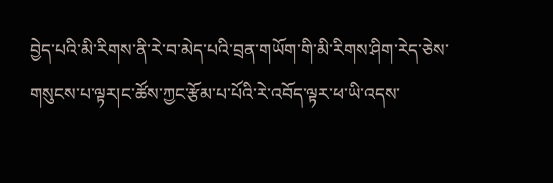བྱེད་པའི་མི་རིགས་ནི་རེ་བ་མེད་པའི་བྲན་གཡོག་གི་མི་རིགས་ཤིག་རེད་ཅེས་གསུངས་པ་ལྟར།ང་ཚོས་ཀྱང་རྩོམ་པ་པོའི་རེ་འབོད་ལྟར་ཕ་ཡི་འདས་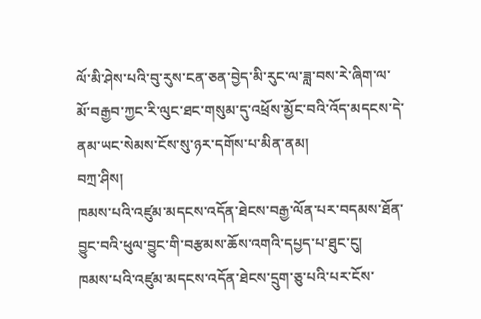ལོ་མི་ཤེས་པའི་བུ་རུས་ངན་ཅན་བྱེད་མི་རུང་ལ་ཟླ་བས་རེ་ཞིག་ལ་མོ་བརྒྱབ་ཀྱང་རི་ལུང་ཐང་གསུམ་དུ་འཕྲོས་མྱོང་བའི་འོད་མདངས་དེ་ནམ་ཡང་སེམས་ངོས་སུ་ཉར་དགོས་པ་མིན་ནམ།
བཀྲ་ཤིས།
ཁམས་པའི་འཛུམ་མདངས་འདོན་ཐེངས་བརྒྱ་ལོན་པར་བདམས་ཐོན་བྱུང་བའི་ཕུལ་བྱུང་གི་བརྩམས་ཆོས་འགའི་དཔྱད་པ་ཐུང་ངུ།
ཁམས་པའི་འཛུམ་མདངས་འདོན་ཐེངས་དྲུག་ཅུ་པའི་པར་ངོས་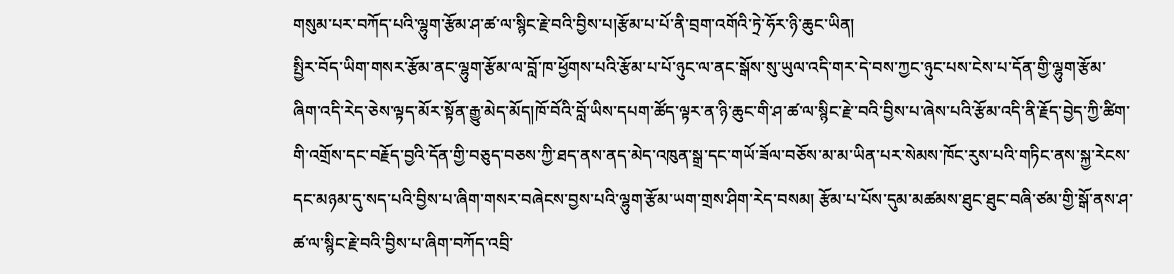གསུམ་པར་བཀོད་པའི་ལྷུག་རྩོམ་ཤ་ཚ་ལ་སྙིང་རྗེ་བའི་བྱིས་པ།རྩོམ་པ་པོ་ནི་བྲག་འགོའི་ཏྲེ་ཧོར་ཉི་ཆུང་ཡིན།
སྤྱིར་བོད་ཡིག་གསར་རྩོམ་ནང་ལྷུག་རྩོམ་ལ་བློ་ཁ་ཕྱོགས་པའི་རྩོམ་པ་པོ་ཉུང་ལ་ནང་སྒོས་སུ་ཡུལ་འདི་གར་དེ་བས་ཀྱང་ཉུང་པས་ངེས་པ་དོན་གྱི་ལྷུག་རྩོམ་ཞིག་འདི་རེད་ཅེས་ལྟད་མོར་སྟོན་རྒྱུ་མེད་མོད།ཁོ་བོའི་བློ་ཡིས་དཔག་ཚོད་ལྟར་ན་ཉི་ཆུང་གི་ཤ་ཚ་ལ་སྙིང་རྗེ་་བའི་བྱིས་པ་ཞེས་པའི་རྩོམ་འདི་ནི་རྗོད་བྱེད་ཀྱི་ཚིག་གི་འགྲོས་དང་བརྗོད་བྱའི་དོན་གྱི་བཅུད་བཅས་ཀྱི་ཐད་ནས་ནད་མེད་འཁུན་སྒྲ་དང་གཡོ་ཟོལ་བཅོས་མ་མ་ཡིན་པར་སེམས་ཁོང་རུས་པའི་གཏིང་ནས་སྐྱ་རེངས་དང་མཉམ་དུ་སད་པའི་བྱིས་པ་ཞིག་གསར་བཞེངས་བྱས་པའི་ལྷུག་རྩོམ་ཡག་གྲས་ཤིག་རེད་བསམ། རྩོམ་པ་པོས་དུམ་མཚམས་ཐུང་ཐུང་བཞི་ཙམ་གྱི་སྒོ་ནས་ཤ་ཚ་ལ་སྙིང་རྗེ་བའི་བྱིས་པ་ཞིག་བཀོད་འབྲི་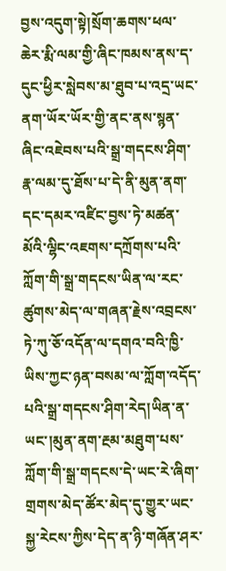བྱས་འདུག་སྟེ།སྲོག་ཆགས་ཕལ་ཆེར་རྨི་ལམ་གྱི་ཞིང་ཁམས་ནས་ད་དུང་ཕྱིར་སླེབས་མ་ཐུབ་པ་འདྲ་ཡང་ནག་ཡོར་ཡོར་གྱི་ནང་ནས་སྙན་ཞིང་འཇེབས་པའི་སྒྲ་གདངས་ཤིག་རྣ་ལམ་དུ་ཐོས་པ་དེ་ནི་མུན་ནག་དང་དམར་འཛིང་བྱས་ཏེ་མཚན་མོའི་ལྷིང་འཇགས་དཀྲོགས་པའི་ཀློག་གི་སྒྲ་གདངས་ཡིན་ལ་རང་ཚུགས་མེད་ལ་གཞན་རྗེས་འབྲངས་ཏེ་ཀུ་ཅོ་འདོན་ལ་དགའ་བའི་ཁྱི་ཡིས་ཀྱང་ཉན་བསམ་ལ་ཀློག་འདོད་པའི་སྒྲ་གདངས་ཤིག་རེད།ཡིན་ན་ཡང་།མུན་ནག་རྔམ་མཐུག་པས་ཀློག་གི་སྒྲ་གདངས་དེ་ཡང་རེ་ཞིག་གྲགས་མེད་ཚོར་མེད་དུ་གྱུར་ཡང་སྐྱ་རེངས་ཀྱིས་དེད་ན་ཉི་གཞོན་ཤར་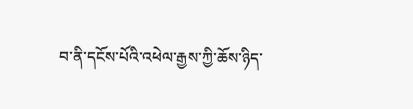བ་ནི་དངོས་པོའི་འཕེལ་རྒྱས་ཀྱི་ཆོས་ཉིད་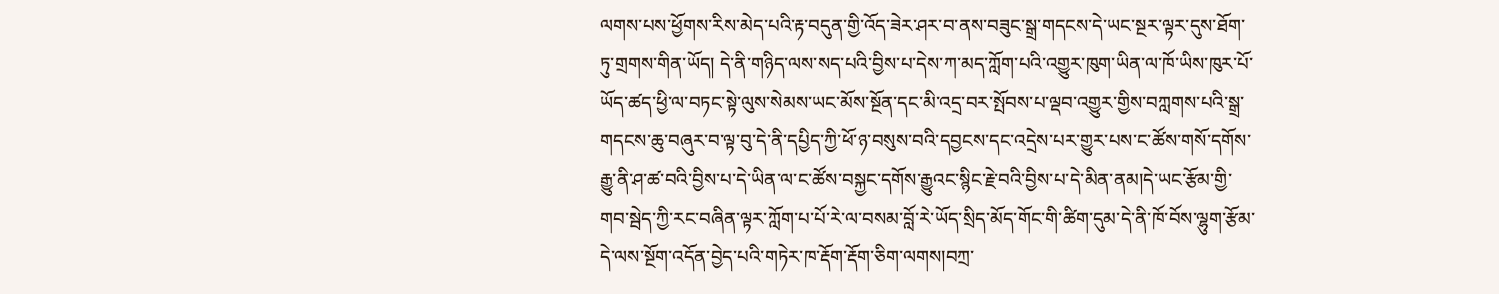ལགས་པས་ཕྱོགས་རིས་མེད་པའི་རྟ་བདུན་གྱི་འོད་ཟེར་ཤར་བ་ནས་བཟུང་སྒྲ་གདངས་དེ་ཡང་སྔར་ལྟར་དུས་ཐོག་ཏུ་གྲགས་གིན་ཡོད། དེ་ནི་གཉིད་ལས་སད་པའི་བྱིས་པ་དེས་ཀ་མད་ཀློག་པའི་འགྱུར་ཁུག་ཡིན་ལ་ཁོ་ཡིས་ཁུར་པོ་ཡོད་ཚད་ཕྱི་ལ་བཏང་སྟེ་ལུས་སེམས་ཡང་མོས་སྔོན་དང་མི་འདྲ་བར་སྤོབས་པ་ལྡབ་འགྱུར་གྱིས་བཀླགས་པའི་སྒྲ་གདངས་ཆུ་བཞུར་བ་ལྟ་བུ་དེ་ནི་དཔྱིད་ཀྱི་ཕོ་ཉ་བསུས་བའི་དབྱངས་དང་འདྲེས་པར་གྱུར་པས་ང་ཚོས་གསོ་དགོས་རྒྱུ་ནི་ཤ་ཚ་བའི་བྱིས་པ་དེ་ཡིན་ལ་ང་ཚོས་བསྐྱང་དགོས་རྒྱུའང་སྙིང་རྗེ་བའི་བྱིས་པ་དེ་མིན་ནམ།དེ་ཡང་རྩོམ་གྱི་གབ་སྦེད་ཀྱི་རང་བཞིན་ལྟར་ཀློག་པ་པོ་རེ་ལ་བསམ་བློ་རེ་ཡོད་སྲིད་མོད་གོང་གི་ཚིག་དུམ་དེ་ནི་ཁོ་བོས་ལྷུག་རྩོམ་དེ་ལས་སྔོག་འདོན་བྱེད་པའི་གཏེར་ཁ་རྡོག་རྡོག་ཅིག་ལགས།བཀྲ་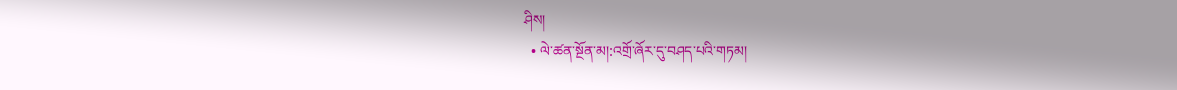ཤིས།
  • ལེ་ཚན་སྔོན་མ།:འགྲོ་ཞོར་དུ་བཤད་པའི་གཏམ།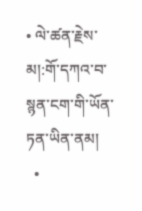• ལེ་ཚན་རྗེས་མ།:གོ་དཀའ་བ་སྙན་ངག་གི་ཡོན་ཏན་ཡིན་ནམ།
  •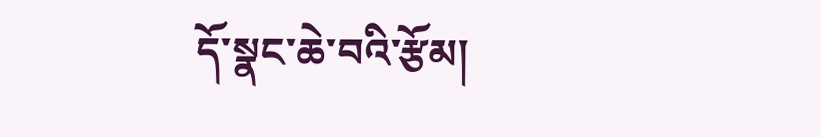དོ་སྣང་ཆེ་བའི་རྩོམ།